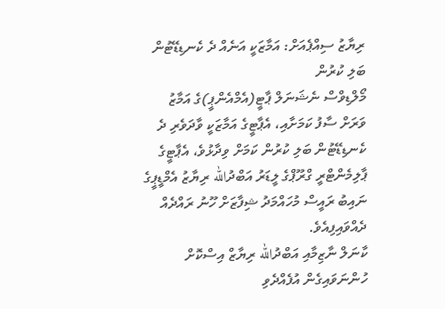ރިޔާޒު ސިއްޕެއަށް: އަމާޒަކީ އަނެއް ދެ ކެނޑިޑޭޓުން ބަލި ކުރުން
މޯލްޑިވްސް ނެޝަނަލް ޕާޓީ(އެމްއެންޕީ)ގެ އަމާޒު ވަރަށް ސާފު ކަމަށާއި، އެޕާޓީގެ އަމާޒަކީ ވާދަވެރި ދެ ކެނޑިޑޭޓުން ބަލި ކުރުން ކަމަށް ވިދާޅުވެ، އެޕާޓީގެ ޕާލިމެންޓްރީ ގްރޫޕްގެ ލީޑަރު އަބްދުالله ރިޔާޒު އެމްޑީޕީގެ ނައިބު ރައީސް މުހައްމަދު ޝިފާޒަށް ހޫނު ރައްދެއް ދެއްވައިފިއެވެ.
ކާނަލް ނާޒިމާއި އަބްދުالله ރިޔާޒް އިސްކޮށް ހުންނަވައިގެން އުފެއްދެވި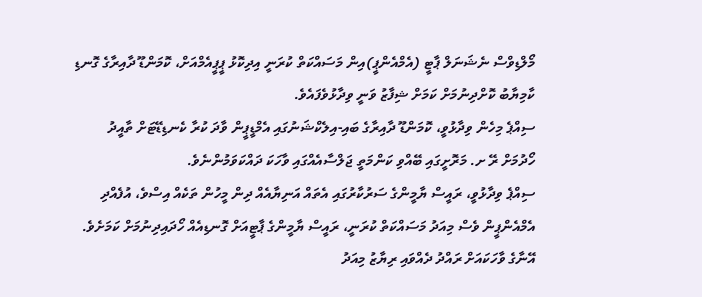މޯލްޑިވްސް ނެޝަނަލް ޕާޓީ (އެމްއެންޕީ)އިން މަސައްކަތް ކުރަނީ އިދިކޮޅު ޕީޕީއެމްއަށް، ކޮމަންޑޫ ދާއިރާގެ ގޮނޑި ކާމިޔާބު ކޮށްދިނުމަށް ކަމަށް ޝިފާޒު ވަނީ ވިދާޅުވެފައެވެ.
ސިއްޕެ މިހެން ވިދާޅުވީ، ކޮމަންޑޫ ދާއިރާގެ ބައި-އިލެކްޝަނުގައި އެމްޑީޕީން ވާދަ ކުރާ ކެނޑިޑޭޓަށް ތާއީދު ހޯދުމަށް ރޭ ށ. މަރޮށީގައި ބޭއްވި ކަންމަތީ ޖަލްސާއެއްގައި ވާހަކަ ދައްކަވަމުންނެވެ.
ސިއްޕެ ވިދާޅުވީ، ރައީސް ޔާމީންގެ ސަރުކާރުގައި އެތައް އަނިޔާއެއް ދިން މީހުން ތަކެއް އިސްވެ، އުފެއްދި އެމްއެންޕީން ވެސް މިއަދު މަސައްކަތް ކުރަނީ، ރައީސް ޔާމީންގެ ޕާޓީއަށް ގޮނޑިއެއް ހޯދައިދިނުމަށް ކަމަށެވެ.
އޭނާގެ ވާހަކައަށް ރައްދު ދެއްވައި ރިޔާޒު މިއަދު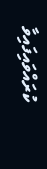ކުރައްވައިފައިވާ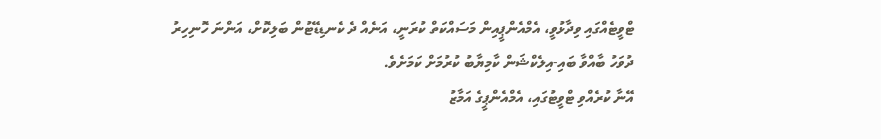ޓްވީޓެއްގައި ވިދާޅުވީ، އެމްއެންޕީއިން މަސައްކަތް ކުރަނީ، އަނެއް ދެ ކެނޑިޑޭޓުން ބަލިކޮށް، އަންނަ ހޮނިހިރު ދުވަހު ބާއްވާ ބައި-އިލެކްޝަން ކާމިޔާބު ކުރުމަށް ކަމަށެވެ.
އޭނާ ކުރެއްވި ޓްވީޓުގައި، އެމްއެންޕީގެ އަމާޒު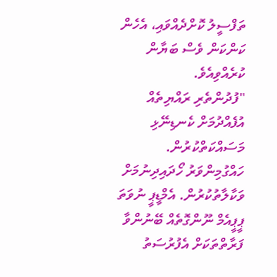ތަފްސީލު ކޮށްދެއްވައި، އެހެން ކަންކަން ވެސް ބަޔާން ކުރެއްވިއެވެ.
"ފުދުންތެރި ރައްޔިތެއް އުފެއްދުމަށް ކެނޑިނޭޅި މަސައްކަތްކުރުން. ހައްގުމިންވަރު ހޯދައިދިނުމަށް ވަކާލާތުކުރުން. އެމްޑީޕީ ނުވަތަ ޕީޕީއެމް ނޫންގޮތެއް ބޭނުންވާ ފަރާތްތަކަށް އެފުރުސަތު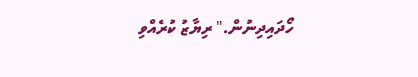ހޯދައިދިނުން." ރިޔާޒު ކުރެއްވި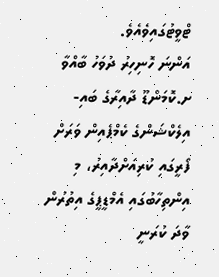ޓްވީޓުގައިވެއެވެ.
އަންނަ ހޮނިހިރު ދުވަހު ބާއްވާ ށ.ކޮމަންޑޫ ދާއިރާގެ ބައި-އިލެކްޝަންގެ ކެމްޕެއިން ވަރަށް ފޯރީގައި ކުރިއަށްދާއިރު، މި އިންތިހާބުގައި އެމްޑީޕީގެ އިތުރުން ވާދަ ކުރަނީ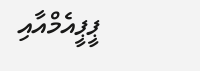ޕީޕީއެމްއާއި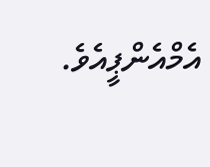އެމްއެންޕީއެވެ.